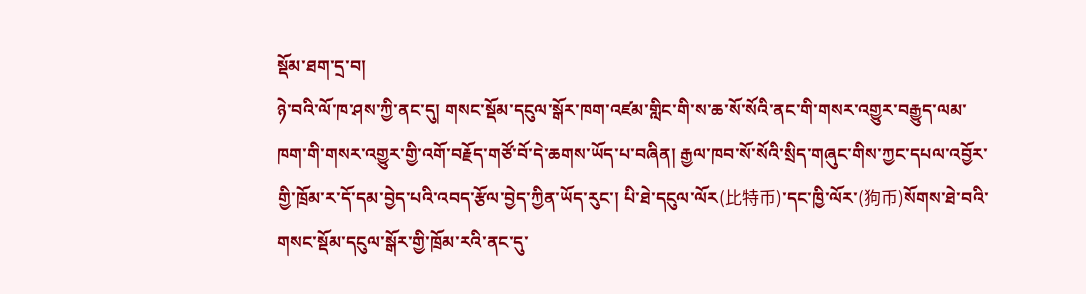སྡོམ་ཐག་དྲ་བ།
ཉེ་བའི་ལོ་ཁ་ཤས་ཀྱི་ནང་དུ། གསང་སྡོམ་དངུལ་སྒོར་ཁག་འཛམ་གླིང་གི་ས་ཆ་སོ་སོའི་ནང་གི་གསར་འགྱུར་བརྒྱུད་ལམ་ཁག་གི་གསར་འགྱུར་གྱི་འགོ་བརྗོད་གཙོ་བོ་དེ་ཆགས་ཡོད་པ་བཞིན། རྒྱལ་ཁབ་སོ་སོའི་སྲིད་གཞུང་གིས་ཀྱང་དཔལ་འབྱོར་གྱི་ཁྲོམ་ར་དོ་དམ་བྱེད་པའི་འབད་རྩོལ་བྱེད་ཀྱིན་ཡོད་རུང་། པི་ཐེ་དངུལ་ལོར(比特币)་དང་ཁྱི་ལོར་(狗币)སོགས་ཐེ་བའི་གསང་སྡོམ་དངུལ་སྒོར་གྱི་ཁྲོམ་རའི་ནང་དུ་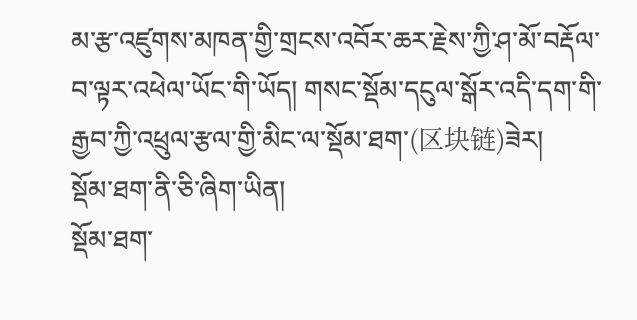མ་རྩ་འཛུགས་མཁན་གྱི་གྲངས་འབོར་ཆར་རྗེས་ཀྱི་ཤ་མོ་བརྡོལ་བ་ལྟར་འཕེལ་ཡོང་གི་ཡོད། གསང་སྡོམ་དངུལ་སྒོར་འདི་དག་གི་རྒྱབ་ཀྱི་འཕྲུལ་རྩལ་གྱི་མིང་ལ་སྡོམ་ཐག་(区块链)ཟེར།
སྡོམ་ཐག་ནི་ཅི་ཞིག་ཡིན།
སྡོམ་ཐག་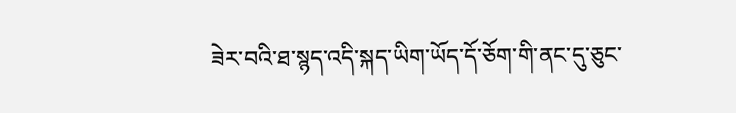ཟེར་བའི་ཐ་སྙད་འདི་སྐད་ཡིག་ཡོད་དོ་ཅོག་གི་ནང་དུ་ཅུང་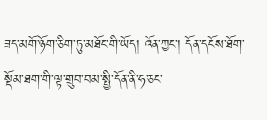ཟད་མགོ་ཉོག་ཅིག་ཏུ་མཐོང་གི་ཡོད། འོན་ཀྱང་། དོན་དངོས་ཐོག་སྡོམ་ཐག་གི་ལྟ་གྲུབ་བམ་སྤྱི་དོན་ནི་ཧ་ཅང་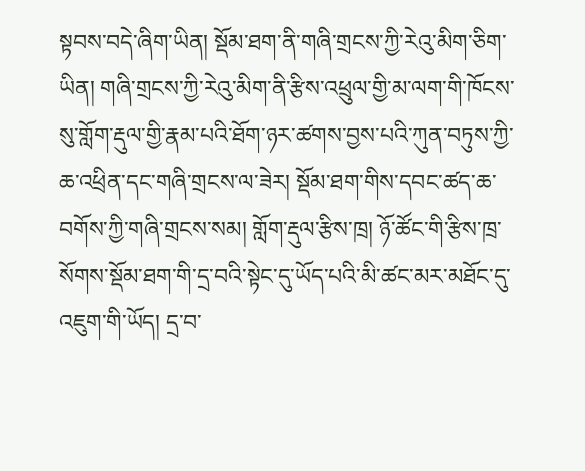སྟབས་བདེ་ཞིག་ཡིན། སྡོམ་ཐག་ནི་གཞི་གྲངས་ཀྱི་རེའུ་མིག་ཅིག་ཡིན། གཞི་གྲངས་ཀྱི་རེའུ་མིག་ནི་རྩིས་འཕྲུལ་གྱི་མ་ལག་གི་ཁོངས་སུ་གློག་རྡུལ་གྱི་རྣམ་པའི་ཐོག་ཉར་ཚགས་བྱས་པའི་ཀུན་བཏུས་ཀྱི་ཆ་འཕྲིན་དང་གཞི་གྲངས་ལ་ཟེར། སྡོམ་ཐག་གིས་དབང་ཚད་ཆ་བགོས་ཀྱི་གཞི་གྲངས་སམ། གློག་རྡུལ་རྩིས་ཁྲ། ཉོ་ཚོང་གི་རྩིས་ཁྲ་སོགས་སྡོམ་ཐག་གི་དྲ་བའི་སྟེང་དུ་ཡོད་པའི་མི་ཚང་མར་མཐོང་དུ་འཇུག་གི་ཡོད། དྲ་བ་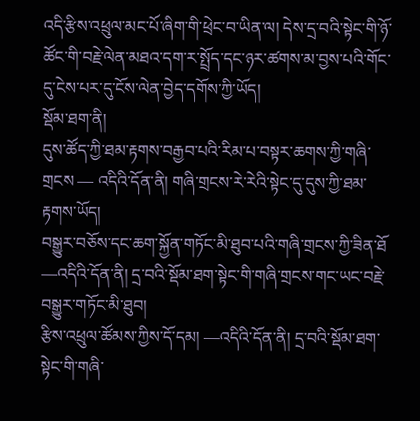འདི་རྩིས་འཕྲུལ་མང་པོ་ཞིག་གི་ཕྲེང་བ་ཡིན་ལ། དེས་དྲ་བའི་སྟེང་གི་ཉོ་ཚོང་གི་བརྗེ་ལེན་མཐའ་དག་ར་སྤྲོད་དང་ཉར་ཚགས་མ་བྱས་པའི་གོང་དུ་ངེས་པར་དུ་ངོས་ལེན་བྱེད་དགོས་ཀྱི་ཡོད།
སྡོམ་ཐག་ནི།
དུས་ཚོད་ཀྱི་ཐམ་རྟགས་བརྒྱབ་པའི་རིམ་པ་བསྟར་ཆགས་ཀྱི་གཞི་གྲངས — འདིའི་དོན་ནི། གཞི་གྲངས་རེ་རེའི་སྟེང་དུ་དུས་ཀྱི་ཐམ་རྟགས་ཡོད།
བསྒྱུར་བཅོས་དང་ཆག་སྐྱོན་གཏོང་མི་ཐུབ་པའི་གཞི་གྲངས་ཀྱི་ཟིན་ཐོ —འདིའི་དོན་ནི། དྲ་བའི་སྡོམ་ཐག་སྟེང་གི་གཞི་གྲངས་གང་ཡང་བརྗེ་བསྒྱུར་གཏོང་མི་ཐུབ།
རྩིས་འཕྲུལ་ཚོམས་ཀྱིས་དོ་དམ། —འདིའི་དོན་ནི། དྲ་བའི་སྡོམ་ཐག་སྟེང་གི་གཞི་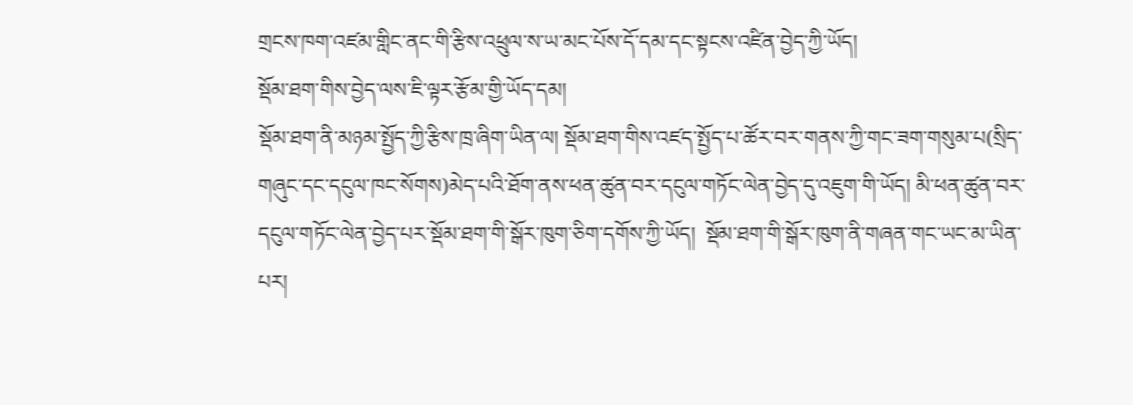གྲངས་ཁག་འཛམ་གླིང་ནང་གི་རྩིས་འཕྲུལ་ས་ཡ་མང་པོས་དོ་དམ་དང་སྟངས་འཛིན་བྱེད་ཀྱི་ཡོད།
སྡོམ་ཐག་གིས་བྱེད་ལས་ཇི་ལྟར་རྩོམ་གྱི་ཡོད་དམ།
སྡོམ་ཐག་ནི་མཉམ་སྤྱོད་ཀྱི་རྩིས་ཁྲ་ཞིག་ཡིན་ལ། སྡོམ་ཐག་གིས་འཛད་སྤྱོད་པ་ཚོར་བར་གནས་ཀྱི་གང་ཟག་གསུམ་པ(སྲིད་གཞུང་དང་དངུལ་ཁང་སོགས)མེད་པའི་ཐོག་ནས་ཕན་ཚུན་བར་དངུལ་གཏོང་ལེན་བྱེད་དུ་འཇུག་གི་ཡོད། མི་ཕན་ཚུན་བར་དངུལ་གཏོང་ལེན་བྱེད་པར་སྡོམ་ཐག་གི་སྒོར་ཁུག་ཅིག་དགོས་ཀྱི་ཡོད།  སྡོམ་ཐག་གི་སྒོར་ཁུག་ནི་གཞན་གང་ཡང་མ་ཡིན་པར།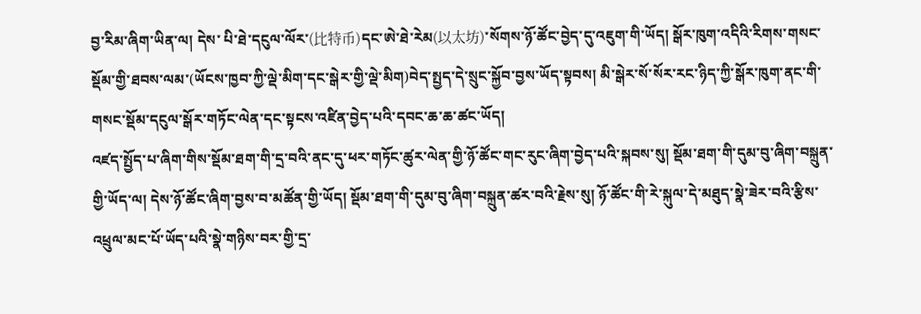བྱ་རིམ་ཞིག་ཡིན་ལ། དེས་ པི་ཐེ་དངུལ་ལོར་(比特币)དང་ཨེ་ཐེ་རེམ(以太坊)་སོགས་ཉོ་ཚོང་བྱེད་དུ་འཇུག་གི་ཡོད། སྒོར་ཁུག་འདིའི་རིགས་གསང་སྡོམ་གྱི་ཐབས་ལམ་(ཡོངས་ཁྱབ་ཀྱི་ལྡེ་མིག་དང་སྒེར་གྱི་ལྡེ་མིག)བེད་སྤྱད་དེ་སྲུང་སྐྱོབ་བྱས་ཡོད་སྟབས། མི་སྒེར་སོ་སོར་རང་ཉིད་ཀྱི་སྒོར་ཁུག་ནང་གི་གསང་སྡོམ་དངུལ་སྒོར་གཏོང་ལེན་དང་སྟངས་འཛིན་བྱེད་པའི་དབང་ཆ་ཆ་ཚང་ཡོད།
འཛད་སྤྱོད་པ་ཞིག་གིས་སྡོམ་ཐག་གི་དྲ་བའི་ནང་དུ་ཕར་གཏོང་ཚུར་ལེན་གྱི་ཉོ་ཚོང་གང་རུང་ཞིག་བྱེད་པའི་སྐབས་སུ། སྡོམ་ཐག་གི་དུམ་བུ་ཞིག་བསྐྲུན་གྱི་ཡོད་ལ། དེས་ཉོ་ཚོང་ཞིག་བྱས་བ་མཚོན་གྱི་ཡོད། སྡོམ་ཐག་གི་དུམ་བུ་ཞིག་བསྐྲུན་ཚར་བའི་རྗེས་སུ། ཉོ་ཚོང་གི་རེ་སྐུལ་དེ་མཐུད་སྣེ་ཟེར་བའི་རྩིས་འཕྲུལ་མང་པོ་ཡོད་པའི་སྣེ་གཉིས་བར་གྱི་དྲ་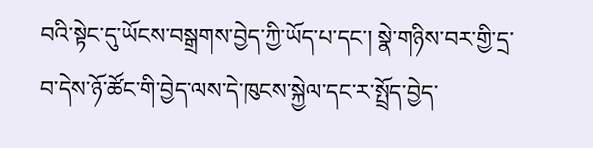བའི་སྟེང་དུ་ཡོངས་བསྒྲགས་བྱེད་ཀྱི་ཡོད་པ་དང་། སྣེ་གཉིས་བར་གྱི་དྲ་བ་དེས་ཉོ་ཚོང་གི་བྱེད་ལས་དེ་ཁུངས་སྐྱེལ་དང་ར་སྤྲོད་བྱེད་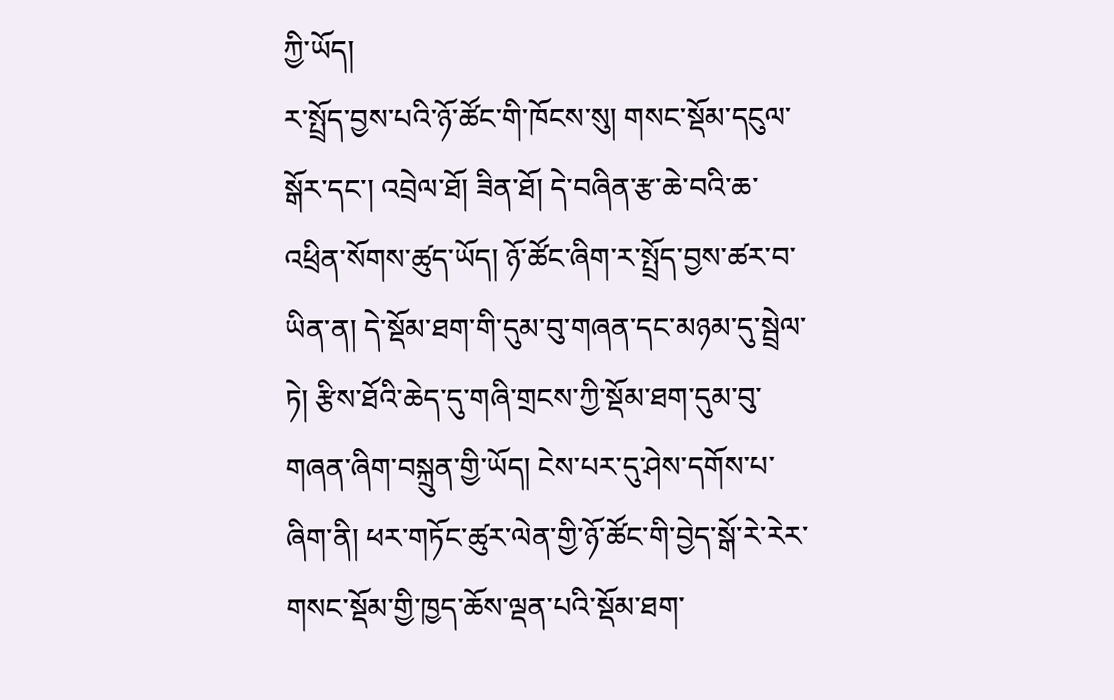ཀྱི་ཡོད།
ར་སྤྲོད་བྱས་པའི་ཉོ་ཚོང་གི་ཁོངས་སུ། གསང་སྡོམ་དངུལ་སྒོར་དང་། འབྲེལ་ཐོ། ཟིན་ཐོ། དེ་བཞིན་རྩ་ཆེ་བའི་ཆ་འཕྲིན་སོགས་ཚུད་ཡོད། ཉོ་ཚོང་ཞིག་ར་སྤྲོད་བྱས་ཚར་བ་ཡིན་ན། དེ་སྡོམ་ཐག་གི་དུམ་བུ་གཞན་དང་མཉམ་དུ་སྦྲེལ་ཏེ། རྩིས་ཐོའི་ཆེད་དུ་གཞི་གྲངས་ཀྱི་སྡོམ་ཐག་དུམ་བུ་གཞན་ཞིག་བསྐྲུན་གྱི་ཡོད། ངེས་པར་དུ་ཤེས་དགོས་པ་ཞིག་ནི། ཕར་གཏོང་ཚུར་ལེན་གྱི་ཉོ་ཚོང་གི་བྱེད་སྒོ་རེ་རེར་གསང་སྡོམ་གྱི་ཁྱད་ཆོས་ལྡན་པའི་སྡོམ་ཐག་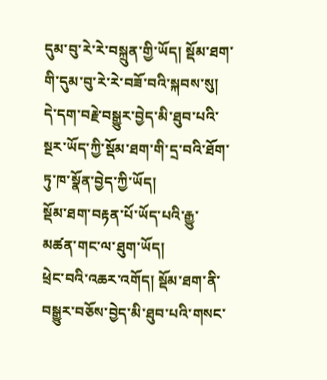དུམ་བུ་རེ་རེ་བསྐྲུན་གྱི་ཡོད། སྡོམ་ཐག་གི་དུམ་བུ་རེ་རེ་བཟོ་བའི་སྐབས་སུ། དེ་དག་བརྗེ་བསྒྱུར་བྱེད་མི་ཐུབ་པའི་སྔར་ཡོད་ཀྱི་སྡོམ་ཐག་གི་དྲ་བའི་ཐོག་ཏུ་ཁ་སྣོན་བྱེད་ཀྱི་ཡོད།
སྡོམ་ཐག་བརྟན་པོ་ཡོད་པའི་རྒྱུ་མཚན་གང་ལ་ཐུག་ཡོད།
ཕྲེང་བའི་འཆར་འགོད། སྡོམ་ཐག་ནི་བསྒྱུར་བཅོས་བྱེད་མི་ཐུབ་པའི་གསང་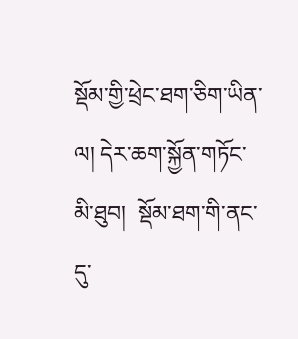སྡོམ་གྱི་ཕྲེང་ཐག་ཅིག་ཡིན་ལ། དེར་ཆག་སྐྱོན་གཏོང་མི་ཐུབ།  སྡོམ་ཐག་གི་ནང་དུ་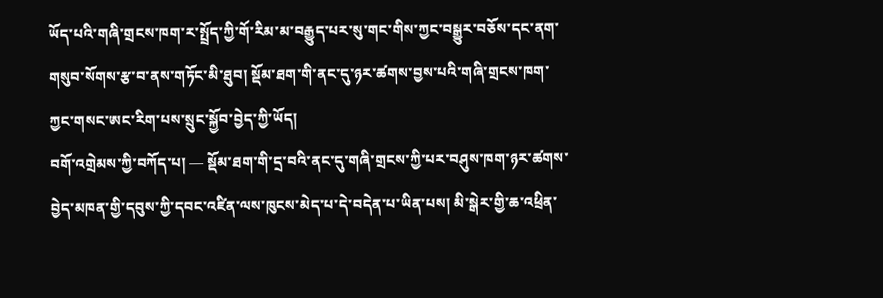ཡོད་པའི་གཞི་གྲངས་ཁག་ར་སྤྲོད་ཀྱི་གོ་རིམ་མ་བརྒྱུད་པར་སུ་གང་གིས་ཀྱང་བསྒྱུར་བཅོས་དང་ནག་གསུབ་སོགས་རྩ་བ་ནས་གཏོང་མི་ཐུབ། སྡོམ་ཐག་གི་ནང་དུ་ཉར་ཚགས་བྱས་པའི་གཞི་གྲངས་ཁག་ཀྱང་གསང་ཨང་རིག་པས་སྲུང་སྐྱོབ་བྱེད་ཀྱི་ཡོད།
བགོ་འགྲེམས་ཀྱི་བཀོད་པ། — སྡོམ་ཐག་གི་དྲ་བའི་ནང་དུ་གཞི་གྲངས་ཀྱི་པར་བཤུས་ཁག་ཉར་ཚགས་བྱེད་མཁན་གྱི་དབུས་ཀྱི་དབང་འཛིན་ལས་ཁུངས་མེད་པ་དེ་བདེན་པ་ཡིན་པས། མི་སྒེར་གྱི་ཆ་འཕྲིན་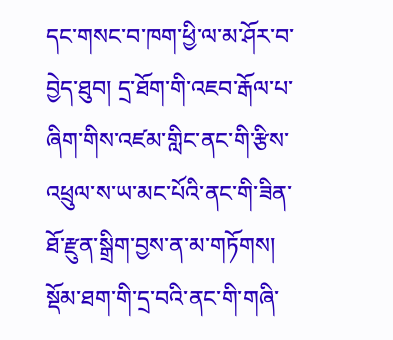དང་གསང་བ་ཁག་ཕྱི་ལ་མ་ཤོར་བ་བྱེད་ཐུབ། དྲ་ཐོག་གི་འཇབ་རྒོལ་པ་ཞིག་གིས་འཛམ་གླིང་ནང་གི་རྩིས་འཕྲུལ་ས་ཡ་མང་པོའི་ནང་གི་ཟིན་ཐོ་རྫུན་སྒྲིག་བྱས་ན་མ་གཏོགས། སྡོམ་ཐག་གི་དྲ་བའི་ནང་གི་གཞི་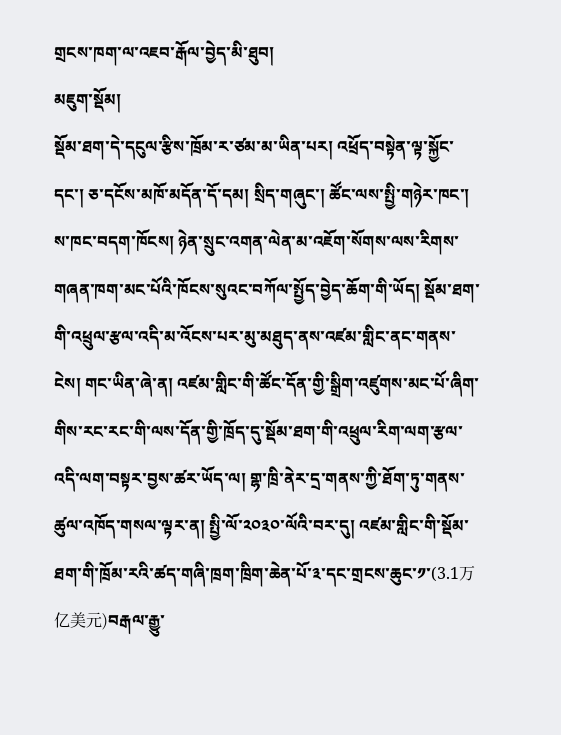གྲངས་ཁག་ལ་འཇབ་རྒོལ་བྱེད་མི་ཐུབ།
མཇུག་སྡོམ།
སྡོམ་ཐག་དེ་དངུལ་རྩིས་ཁྲོམ་ར་ཙམ་མ་ཡིན་པར། འཕྲོད་བསྟེན་ལྟ་སྐྱོང་དང་། ཅ་དངོས་མཁོ་མདོན་དོ་དམ། སྲིད་གཞུང་། ཚོང་ལས་སྤྱི་གཉེར་ཁང་། ས་ཁང་བདག་ཁོངས། ཉེན་སྲུང་འགན་ལེན་མ་འཇོག་སོགས་ལས་རིགས་གཞན་ཁག་མང་པོའི་ཁོངས་སུའང་བཀོལ་སྤྱོད་བྱེད་ཆོག་གི་ཡོད། སྡོམ་ཐག་གི་འཕྲུལ་རྩལ་འདི་མ་འོངས་པར་མུ་མཐུད་ནས་འཛམ་གླིང་ནང་གནས་ངེས། གང་ཡིན་ཞེ་ན། འཛམ་གླིང་གི་ཚོང་དོན་གྱི་སྒྲིག་འཛུགས་མང་པོ་ཞིག་གིས་རང་རང་གི་ལས་དོན་གྱི་ཁྲོད་དུ་སྡོམ་ཐག་གི་འཕྲུལ་རིག་ལག་རྩལ་འདི་ལག་བསྟར་བྱས་ཚར་ཡོད་ལ། གྷ་ཁྲི་ནེར་དྲ་གནས་ཀྱི་ཐོག་ཏུ་གནས་ཚུལ་འཁོད་གསལ་ལྟར་ན། སྤྱི་ལོ་༢༠༣༠་ལོའི་བར་དུ། འཛམ་གླིང་གི་སྡོམ་ཐག་གི་ཁྲོམ་རའི་ཚད་གཞི་ཁྲག་ཁྲིག་ཆེན་པོ་༣་དང་གྲངས་ཆུང་༡་(3.1万亿美元)བརྒལ་རྒྱུ་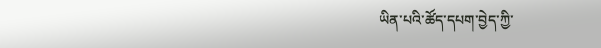ཡིན་པའི་ཚོད་དཔག་བྱེད་ཀྱི་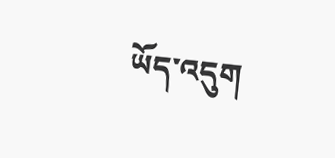ཡོད་འདུག